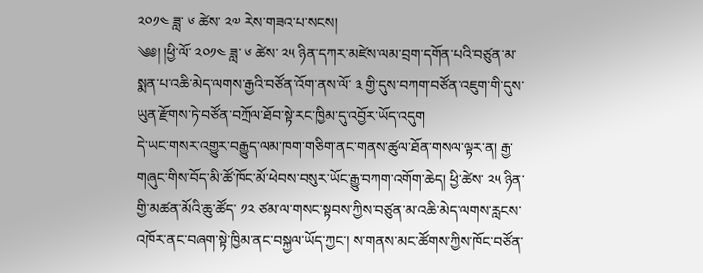༢༠༡༤ ཟླ་ ༦ ཚེས་ ༢༧ རེས་གཟའ་པ་སངས།
༄༅། །ཕྱི་ལོ་ ༢༠༡༤ ཟླ་ ༦ ཚེས་ ༢༥ ཉིན་དཀར་མཛེས་ལམ་བྲག་དགོན་པའི་བཙུན་མ་སྨན་པ་འཆི་མེད་ལགས་རྒྱའི་བཙོན་འོག་ནས་ལོ་ ༣ གྱི་དུས་བཀག་བཙོན་འཇུག་གི་དུས་ཡུན་རྫོགས་ཏེ་བཙོན་བཀྲོལ་ཐོབ་སྟེ་རང་ཁྱིམ་དུ་འབྱོར་ཡོད་འདུག
དེ་ཡང་གསར་འགྱུར་བརྒྱུད་ལམ་ཁག་གཅིག་ནང་གནས་ཚུལ་ཐོན་གསལ་ལྟར་ན། རྒྱ་གཞུང་གིས་བོད་མི་ཚོ་ཁོང་མོ་ཕེབས་བསུར་ཡོང་རྒྱུ་བཀག་འགོག་ཆེད། ཕྱི་ཚེས་ ༢༥ ཉིན་གྱི་མཚན་མོའི་ཆུ་ཚོད་ ༡༢ ཙམ་ལ་གསང་སྟབས་ཀྱིས་བཙུན་མ་འཆི་མེད་ལགས་རླངས་འཁོར་ནང་བཞག་སྟེ་ཁྱིམ་ནང་བསྐྱལ་ཡོད་ཀྱང་། ས་གནས་མང་ཚོགས་ཀྱིས་ཁོང་བཙོན་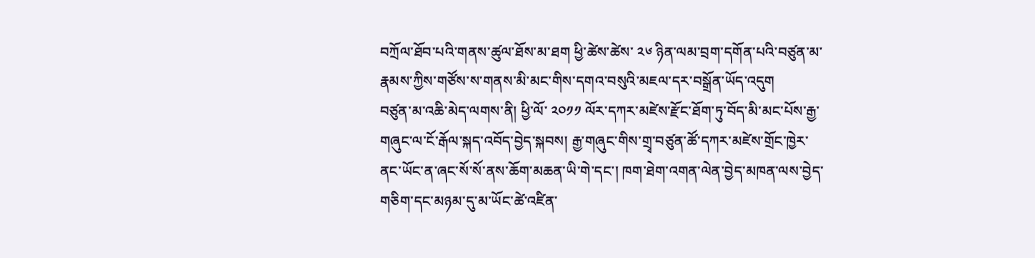བཀྲོལ་ཐོབ་པའི་གནས་ཚུལ་ཐོས་མ་ཐག ཕྱི་ཚེས་ཚེས་ ༢༦ ཉིན་ལམ་བྲག་དགོན་པའི་བཙུན་མ་རྣམས་ཀྱིས་གཙོས་ས་གནས་མི་མང་གིས་དགའ་བསུའི་མཇལ་དར་བསྒྲོན་ཡོད་འདུག
བཙུན་མ་འཆི་མེད་ལགས་ནི། ཕྱི་ལོ་ ༢༠༡༡ ལོར་དཀར་མཛེས་རྫོང་ཐོག་ཏུ་བོད་མི་མང་པོས་རྒྱ་གཞུང་ལ་ངོ་རྒོལ་སྐད་འབོད་བྱེད་སྐབས། རྒྱ་གཞུང་གིས་གྲྭ་བཙུན་ཚོ་དཀར་མཛེས་གྲོང་ཁྱེར་ནང་ཡོང་ན་ཞང་སོ་སོ་ནས་ཆོག་མཆན་ཡི་གེ་དང་། ཁག་ཐེག་འགན་ལེན་བྱེད་མཁན་ལས་བྱེད་གཅིག་དང་མཉམ་དུ་མ་ཡོང་ཚེ་འཛིན་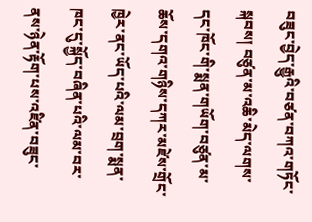བཟུང་བྱེད་རྒྱུའི་བཙན་བཀའ་གཏོང་སྐབས། བཙུན་མ་འཆི་མེད་ལགས་དང་ཁོང་གི་སྨན་གཡོག་བཙུན་མ་ཆོས་དགའ་གཉིས་དཀར་མཛེས་གྲོང་ཁྱེར་ནང་ཡོད་པའི་ལམ་བྲག་སྨན་ཁང་དུ་སྐྱོད་བཞིན་པའི་ལམ་བར་ནས་ཉེན་རྟོག་པས་འཛིན་བཟུང་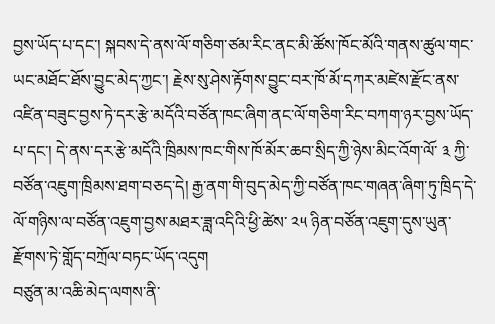བྱས་ཡོད་པ་དང་། སྐབས་དེ་ནས་ལོ་གཅིག་ཙམ་རིང་ནང་མི་ཚོས་ཁོང་མོའི་གནས་ཚུལ་གང་ཡང་མཐོང་ཐོས་བྱུང་མེད་ཀྱང་། རྗེས་སུ་ཤེས་རྟོགས་བྱུང་བར་ཁོ་མོ་དཀར་མཛེས་རྫོང་ནས་འཛིན་བཟུང་བྱས་ཏེ་དར་རྩེ་མདོའི་བཙོན་ཁང་ཞིག་ནང་ལོ་གཅིག་རིང་བཀག་ཉར་བྱས་ཡོད་པ་དང་། དེ་ནས་དར་རྩེ་མདོའི་ཁྲིམས་ཁང་གིས་ཁོ་མོར་ཆབ་སྲིད་ཀྱི་ཉེས་མིང་འོག་ལོ་ ༣ ཀྱི་བཙོན་འཇུག་ཁྲིམས་ཐག་བཅད་དེ། རྒྱ་ནག་གི་བུད་མེད་ཀྱི་བཙོན་ཁང་གཞན་ཞིག་ཏུ་ཁྲིད་དེ་ལོ་གཉིས་ལ་བཙོན་འཇུག་བྱས་མཐར་ཟླ་འདིའི་ཕྱི་ཚེས་ ༢༥ ཉིན་བཙོན་འཇུག་དུས་ཡུན་རྫོགས་ཏེ་གློད་བཀྲོལ་བཏང་ཡོད་འདུག
བཙུན་མ་འཆི་མེད་ལགས་ནི་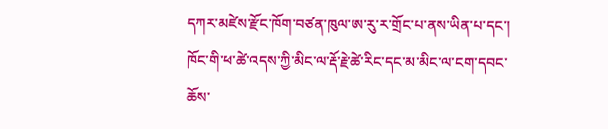དཀར་མཛེས་རྫོང་ཁོག་བཙན་ཁུལ་ཨ་རུ་ར་གྲོང་པ་ནས་ཡིན་པ་དང་། ཁོང་གི་ཕ་ཚེ་འདས་ཀྱི་མིང་ལ་རྡོ་རྗེ་ཚེ་རིང་དང་མ་མིང་ལ་ངག་དབང་ཆོས་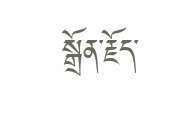སྒྲོན་རྗོད་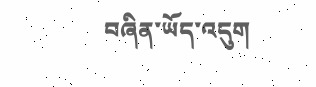བཞིན་ཡོད་འདུག